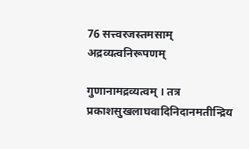76 सत्त्वरजस्तमसाम् अद्रव्यत्वनिरूपणम्

गुणानामद्रव्यत्वम् । तत्र प्रकाशसुखलाघवादिनिदानमतीन्द्रिय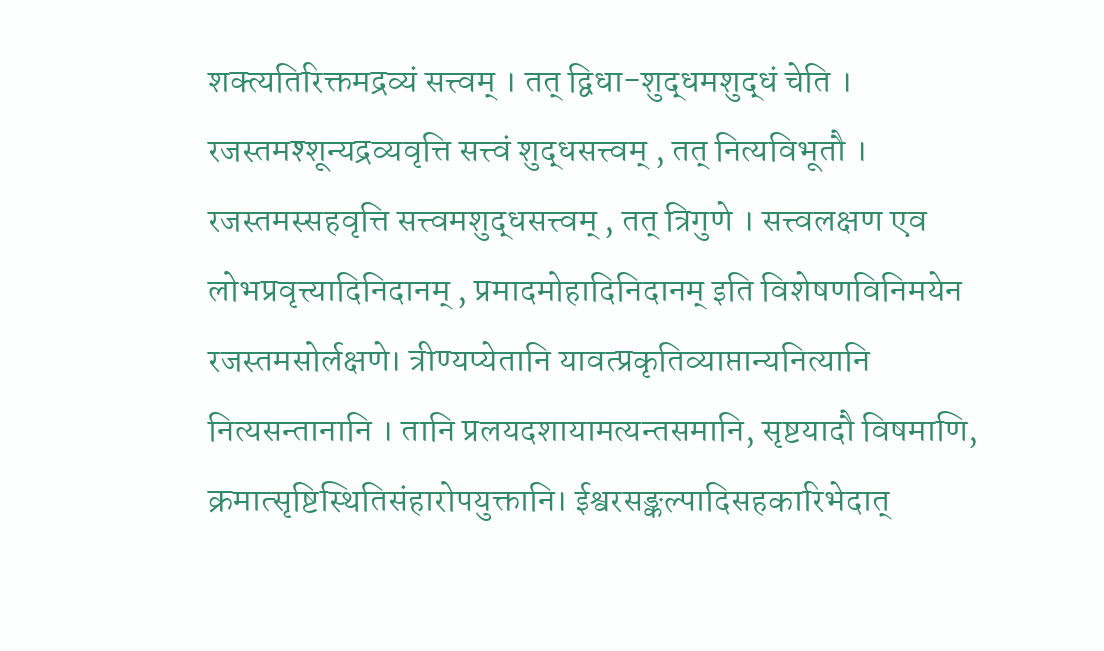शक्त्यतिरिक्तमद्रव्यं सत्त्वम् । तत् द्विधा-शुद्धमशुद्धं चेति । रजस्तमश्शून्यद्रव्यवृत्ति सत्त्वं शुद्धसत्त्वम् , तत् नित्यविभूतौ । रजस्तमस्सहवृत्ति सत्त्वमशुद्धसत्त्वम् , तत् त्रिगुणे । सत्त्वलक्षण एव लोभप्रवृत्त्यादिनिदानम् , प्रमादमोहादिनिदानम् इति विशेषणविनिमयेन रजस्तमसोर्लक्षणे। त्रीण्यप्येतानि यावत्प्रकृतिव्याप्तान्यनित्यानि नित्यसन्तानानि । तानि प्रलयदशायामत्यन्तसमानि, सृष्टयादौ विषमाणि, क्रमात्सृष्टिस्थितिसंहारोपयुक्तानि। ईश्वरसङ्कल्पादिसहकारिभेदात्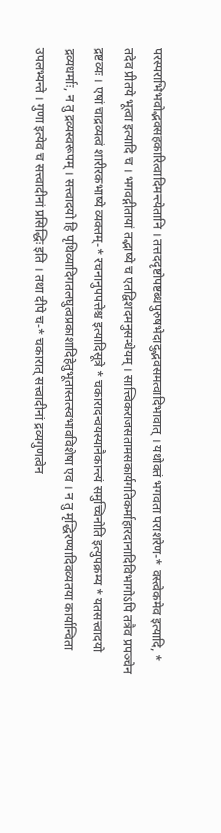परस्पराभिभवोद्भवसहकारित्वादिमन्त्येतानि । तत्तददृष्टोपष्टब्धपुरुषभेदादुद्भवसमत्वादिभावात् । यथोक्तं भगवता पराशरेण-* वस्त्वेकमेव इत्यादि, * तदेव प्रीतये भूत्वा इत्यादि च । भगवद्गीतायां तद्भाष्ये च एतद्विशदमनुसन्धेयम् । सात्त्विकराजसतामसकार्यगतिकर्माहारदानादिविभागोऽपि तत्रैव प्रपञ्चेन द्रष्टव्यः । एषां चाद्रव्यत्वं शारीरकभाष्ये व्यक्तम्-* रचनानुपपत्तेश्च इत्यादिसूत्रे * चकारादन्वयस्यानैकान्त्यं समुच्चिनोति इत्युपक्रम्य * यतसत्त्वादयो द्रव्यधर्माः, न तु द्रव्यस्वरूपम् । सत्त्वादयो हि पृथिव्यादिगतलघुत्वप्रकाशादिहेतुभूतास्तत्स्वभावविशेषा एव । न तु मृद्धिरण्यादिवव्यतया कार्यान्विता उपलभ्यन्ते । गुणा इत्येव च सत्त्वादीनां प्रसिद्धिः इति । तथा दीपे च-* चकारात् सत्त्वादीनां द्रव्यगुणत्वेन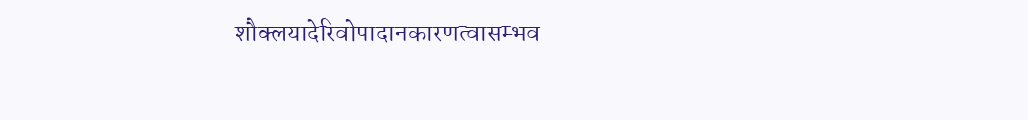शौक्लयादेरिवोपादानकारणत्वासम्भव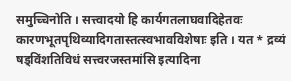समुच्चिनोति । सत्त्वादयो हि कार्यगतलाघवादिहेतवः कारणभूतपृथिव्यादिगतास्तत्स्वभावविशेषाः इति । यत * द्रव्यं षड्विंशतिविधं सत्त्वरजस्तमांसि इत्यादिना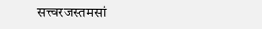सत्त्वरजस्तमसां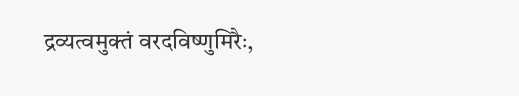द्रव्यत्वमुक्तं वरदविष्णुमिरैः,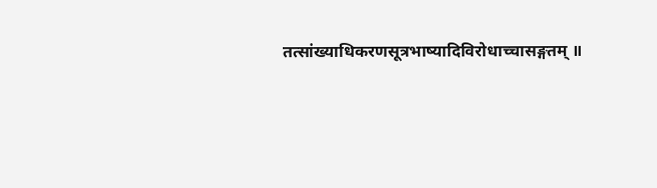तत्सांख्याधिकरणसूत्रभाष्यादिविरोधाच्चासङ्गतम् ॥